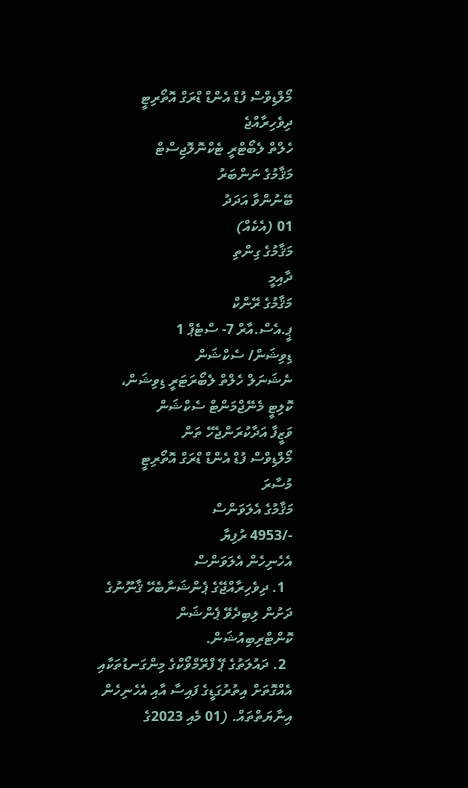މޯލްޑިވްސް ފުޑް އެންޑް ޑްރަގް އޮތޯރިޓީ
ދިވެހިރާއްޖެ
ހެލްތް ލެބޯޓްރީ ޓެކްނޮލޮޖިސްޓް
މަޤާމުގެ ނަންބަރު
ބޭނުންވާ އަދަދު
01 (އެކެއް)
މަޤާމުގެ ގިންތި
ދާއިމީ
މަޤާމުގެ ރޭންކް
ޕީ.އެސް.އާރް 7- ސްޓެޕް 1
ޑިވިޝަން/ ސެކްޝަން
ނެޝަނަލް ހެލްތް ލެބޯރަޓަރީ ޑިވިޝަން، ކޮލިޓީ މެނޭޖްމަންޓް ސެކްޝަން
ވަޒީފާ އަދާކުރަންޖެހޭ ތަން
މޯލްޑިވްސް ފުޑް އެންޑް ޑްރަގް އޮތޯރިޓީ
މުސާރަ
މަޤާމުގެ އެލަވަންސް
-/4953 ރުފިޔާ
އެހެނިހެން އެލަވަންސް
  1. ދިވެހިރާއްޖޭގެ ޕެންޝަނާބެހޭ ޤާނޫނުގެ ދަށުން ލިބިދެވޭ ޕެންޝަން ކޮންޓްރިބިއުޝަން.
  2. ދައުލަތުގެ ޕޭ ފްރޭމްވޯކްގެ މިންގަނޑުތަކާއި އެއްގޮތަށް އިތުރުގަޑީގެ ފައިސާ އާއި އެހެނިހެން އިނާޔަތްތައް. (01 މެއި 2023ގެ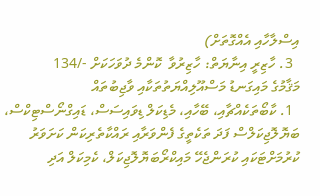އިސްލާހާއި އެއްގޮތަށް)
  3. ހާޒިރީ އިނާޔަތް: ހާޒިރުވާ  ކޮންމެ ދުވަހަކަށް -/134
މަޤާމުގެ މައިގަނޑު މަސްއޫލިއްޔަތުތަކާއި ވާޖިބުތައް
  1. ކާބޯތަކެއްޗާއި، ބޭހާއި، މެޑިކަލް ޑިވައިސަސް، ޑައިގްނޯސްޓިކްސް، ބަޔޮލޮޖިކަލްސް ފަދަ ތަކެތީގެ ފެންވަރާއި ރައްކާތެރިކަން ކަށަވަރު ކުރުމަށްޓަކައި ކުރަންޖެހޭ މައިކްރޯބަޔޮލޮޖިކަލް، ކެމިކަލް އަދި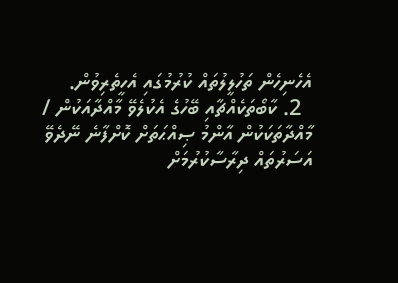އެހެނިހެން ތަހުލީލުތައް ކުރުމުގައި އެހީތެރިވުން.
  2. ކާބޯތަކެއްޗާއި ބޭހުގެ އެކުލެވޭ މާއްދާއަކުން / މާއްދާތަކަކުން އާންމު ޞިއްޙަތަށް ކޮށްފާނެ ނޭދެވޭ އަސަރުތައް ދިރާސާކުރުމަށް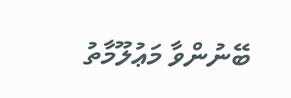ބޭނުންވާ މަޢުލޫމާތު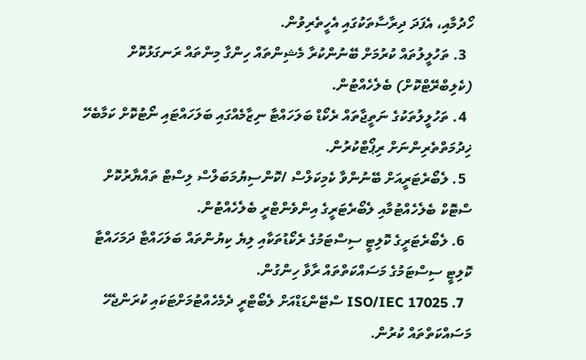ހޯދުމާއި، އެފަދަ ދިރާސާތަކުގައި އެހީތެރިވުން.
  3. ތަހުލީލުތައް ކުރުމަށް ބޭނުންކުރާ މެޝިންތައް ހިންގާ މިންތައް ރަނގަޅުކޮށް (ކެލިބްރޭޓްކޮށް) ބެލެހެއްޓުން.
  4. ތަހުލީލުތަކުގެ ނަތީޖާތައް ރެކޯޑް ބަލަހައްޓާ ނިޒާމެއްގައި ބަލަހައްޓައި ނޯޓުކޮށް ކަމާބެހޭ ޚިދުމަތްތެރިންނަށް ރިޕޯޓްކުރުން.
  5. ލެބޯރެޓަރީއަށް ބޭނުންވާ ކެމިކަލްސް /ކޮންސިޔުމަބަލްސް ލިސްޓް ތައްޔާރުކޮށް ސްޓޮކް ބެލެހެއްޓުމާއި ލެބޯރެޓަރީގެ އިންވެންޓްރީ ބެލެހެއްޓުން.
  6. ލެބޯރެޓަރީގެ ކޮލިޓީ ސިސްޓަމުގެ ރެކޯޑުތަކާއި ލިޔެ ކިޔުންތައް ބަލަހައްޓާ ދަމަހައްޓާ ކޮލިޓީ ސިސްޓަމުގެ މަސައްކަތްތައް ރާވާ ހިންގުން.
  7. ISO/IEC 17025 ސްޓޭންޑަޑްއަށް ލެބޯޓްރީ ދެމެހެއްޓުމަށްޓަކައި ކުރަންޖެހޭ މަސައްކަތްތައް ކުރުން.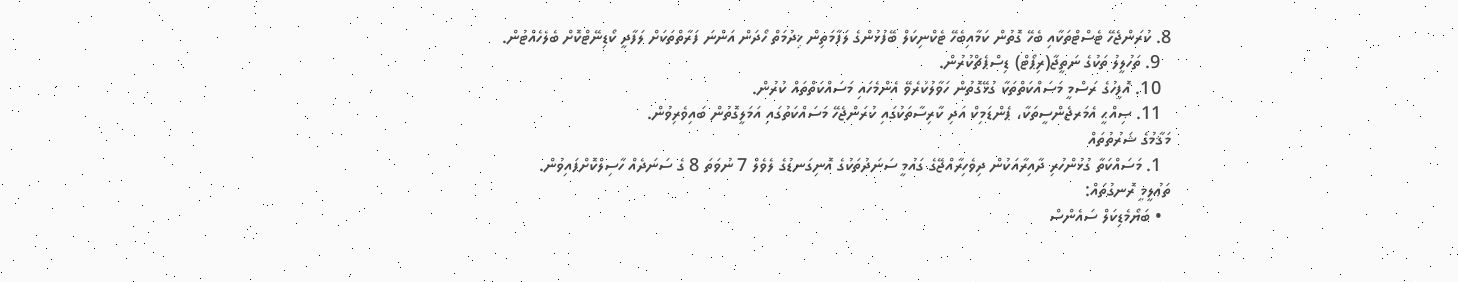8. ކުރަންޖެހޭ ޓެސްޓްތަކާއި ބެހޭ ގޮތުން ކަމާއިބެހޭ ޓެކްނިކަލް ބޭފުޅުންގެ ލަފާމަތިން ޚިދުމަތް ހޯދަން އަންނަ ފަރާތްތަކަށް ލަފާދީ ކޯޑިނޭޓްކޮށް ބެލެހެއްޓުން.
  9. ތަހުލީލު ތަކުގެ ނަތީޖާ(ރިޕޯޓް) ޑިސްޕެޗްކުރުން.
  10. އޮފީހުގެ ރަސްމީ މަސައްކަތްތަކާ ގުޅޭގޮތުން ހަވާލުކުރެވޭ އެންމެހައި މަސައްކަތްތައް ކުރުން.
  11. ޞިއްޙީ އެމަރޖެންސީތަކާ، ޕެންޑަމިކް އަދި ކާރިސާތަކުގައި ކުރަންޖެހޭ މަސައްކަތުގައި އަމަލީގޮތުން ބައިވެރިވުން.
މަޤާމުގެ ޝަރުތުތައް
  1. މަސައްކަތާ ގުޅުންހުރި ދާއިރާއަކުން ދިވެހިރާއްޖޭގެ ގައުމީ ސަނަދުތަކުގެ އޮނިގަނޑުގެ ލެވެލް 7 ނުވަތަ 8 ގެ ސަނަދެއް ހާސިލްކޮށްފައިވުން.
ތަޢުލީމީ ރޮނގުތައް:
  • ބަޔޯމެޑިކަލް ސައެންސް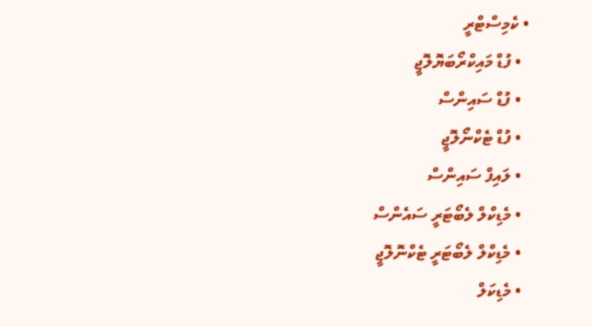• ކެމިސްޓްރީ
  • ފުޑް މައިކްރޯބަޔޮލޮޖީ
  • ފުޑް ސައިންސް
  • ފުޑް ޓެކްނޯލޮޖީ
  • ލައިފް ސައިންސް
  • މެޑިކްލް ލެބޯޓަރީ ސައެންސް
  • މެޑިކްލް ލެބޯޓަރީ ޓެކްނޮލޮޖީ
  • މެޑިކަލް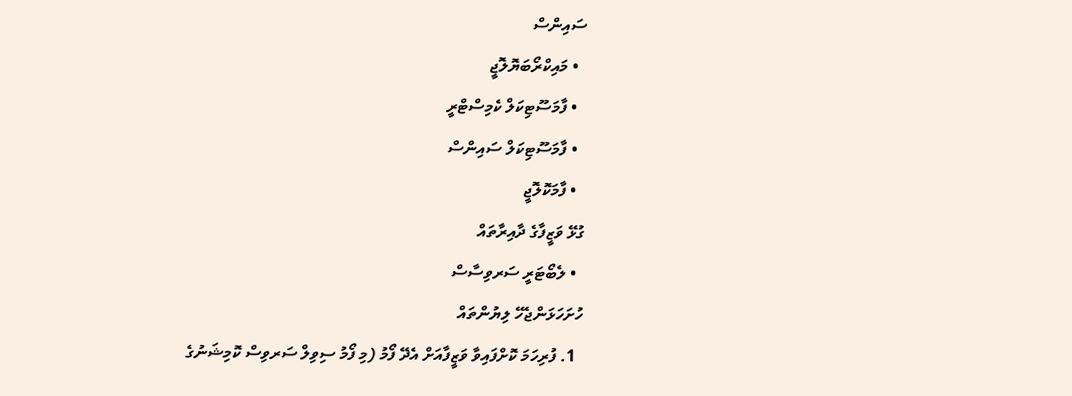ސައިންސް
  • މައިކްރޯބަޔޮލޮޖީ
  • ފާމަސޫޓިކަލް ކެމިސްޓްރީ
  • ފާމަސޫޓިކަލް ސައިންސް
  • ފާމަކޮލޮޖީ
ގުޅޭ ވަޒީފާގެ ދާއިރާތައް
  • ލެބޯޓަރީ ސަރވިސާސް
ހުށަހަޅަންޖެހޭ ލިޔުންތައް
  1. ފުރިހަމަ ކޮށްފައިވާ ވަޒީފާއަށް އެދޭ ފޯމު (މި ފޯމު ސިވިލް ސަރވިސް ކޮމިޝަނުގެ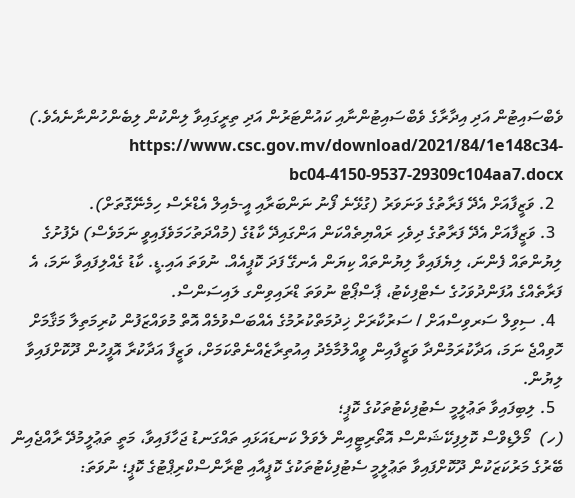ވެބްސައިޓުން އަދި އިދާރާގެ ވެބްސައިޓުންނާއި ކައުންޓަރުން އަދި ތިރީގައިވާ ލިންކުން ލިބެންހުންނާނެއެވެ.)  https://www.csc.gov.mv/download/2021/84/1e148c34-bc04-4150-9537-29309c104aa7.docx
  2. ވަޒީފާއަށް އެދޭ ފަރާތުގެ ވަނަވަރު (ގުޅޭނެ ފޯނު ނަންބަރާއި އީ-މެއިލް އެޑްރެސް ހިމެނޭގޮތަށް).
  3. ވަޒީފާއަށް އެދޭ ފަރާތުގެ ދިވެހި ރައްޔިތެއްކަން އަންގައިދޭ ކާޑުގެ (މުއްދަތުހަމަވެފައިވީ ނަމަވެސް) ދެފުށުގެ ލިޔުންތައް ފެންނަ، ލިޔެފައިވާ ލިޔުންތައް ކިޔަން އެނގޭ ފަދަ ކޮޕީއެއް. ނުވަތަ އައި.ޑީ. ކާޑު ގެއްލިފައިވާ ނަމަ، އެ ފަރާތެއްގެ އުފަންދުވަހުގެ ސެޓްފިކެޓު، ޕާސްޕޯޓް ނުވަތަ ޑްރައިވިންގ ލައިސަންސް.
  4. ސިވިލް ސަރވިސްއަށް / ސަރުކާރަށް ޚިދުމަތްކުރުމުގެ އެއްބަސްވުމެއް އޮތް މުވައްޒަފުން ކުރިމަތިލާ މަޤާމަށް ހޮވިއްޖެ ނަމަ، އަދާކުރަމުންދާ ވަޒީފާއިން ވީއްލުމާމެދު އިއުތިރާޒެއްނެތްކަމަށް، ވަޒީފާ އަދާކުރާ އޮފީހުން ދޫކޮށްފައިވާ ލިޔުން.
  5. ލިބިފައިވާ ތަޢުލީމީ ސެޓުފިކެޓުތަކުގެ ކޮޕީ؛
(ހ)  މޯލްޑިވްސް ކޮލިފިކޭޝަންސް އޮތޯރިޓީއިން ލެވަލް ކަނޑައަޅައި ތައްގަނޑު ޖަހާފައިވާ، މަތީ ތަޢުލީމުދޭ ރާއްޖެއިން ބޭރުގެ މަރުކަޒަކުން ދޫކޮށްފައިވާ ތަޢުލީމީ ސެޓުފިކެޓުތަކުގެ ކޮޕީއާއި ޓްރާންސްކްރިޕްޓުގެ ކޮޕީ؛ ނުވަތަ: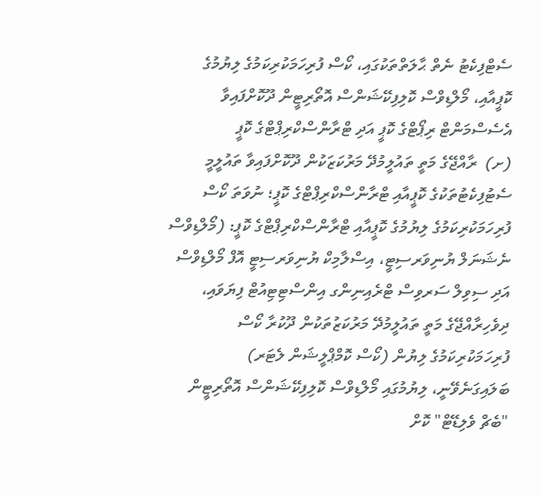ސެޓްފިކެޓު ނެތް ޙާލަތްތަކުގައި، ކޯސް ފުރިހަމަކުރިކަމުގެ ލިޔުމުގެ ކޮޕީއާއި، މޯލްޑިވްސް ކޮލިފިކޭޝަންސް އޮތޯރިޓީން ދޫކޮށްފައިވާ އެސެސްމަންޓް ރިޕޯޓްގެ ކޮޕީ އަދި ޓްރާންސްކްރިޕްޓްގެ ކޮޕީ
(ށ)  ރާއްޖޭގެ މަތީ ތައުލީމުދޭ މަރުކަޒަކުން ދޫކޮށްފައިވާ ތައުލީމީ ސެޓުފިކެޓުތަކުގެ ކޮޕީއާއި ޓްރާންސްކްރިޕްޓްގެ ކޮޕީ؛ ނުވަތަ ކޯސް ފުރިހަމަކުރިކަމުގެ ލިޔުމުގެ ކޮޕީއާއި ޓްރާންސްކްރިޕްޓްގެ ކޮޕީ: (މޯލްޑިވްސް ނެޝަނަލް ޔުނިވަރސިޓީ، އިސްލާމިކް ޔުނިވަރސިޓީ އޮފް މޯލްޑިވްސް އަދި ސިވިލް ސަރވިސް ޓްރެއިނިންގ އިންސްޓިޓިއުޓް ފިޔަވައި، ދިވެހިރާއްޖޭގެ މަތީ ތައުލީމުދޭ މަރުކަޒުތަކުން ދޫކުރާ ކޯސް ފުރިހަމަކުރިކަމުގެ ލިޔުން (ކޯސް ކޮމްޕްލީޝަން ލެޓަރ) ބަލައިގަނެވޭނީ، ލިޔުމުގައި މޯލްޑިވްސް ކޮލިފިކޭޝަންސް އޮތޯރިޓީން "ބެޗް ވެލިޑޭޓް" ކޮށް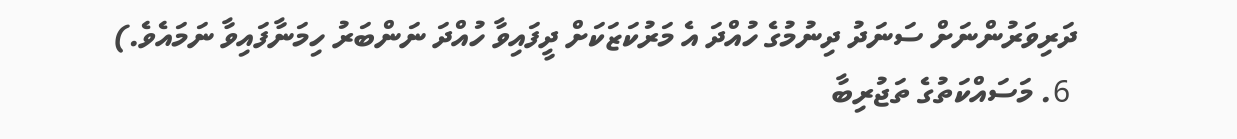ދަރިވަރުންނަށް ސަނަދު ދިނުމުގެ ހުއްދަ އެ މަރުކަޒަކަށް ދީފައިވާ ހުއްދަ ނަންބަރު ހިމަނާފައިވާ ނަމައެވެ.)
 6. މަސައްކަތުގެ ތަޖުރިބާ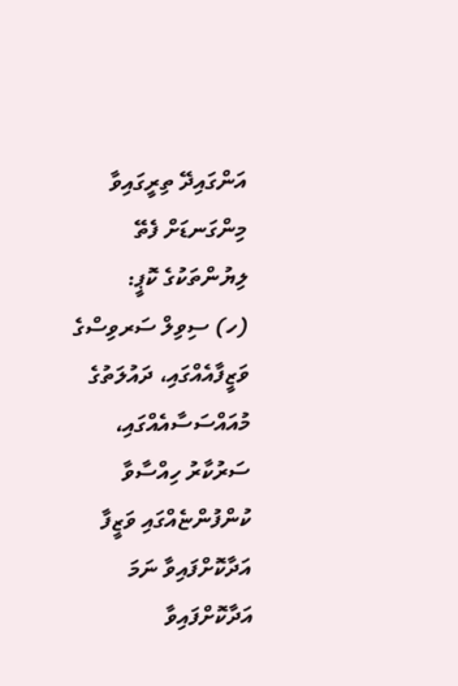އަންގައިދޭ ތިރީގައިވާ މިންގަނޑަށް ފެތޭ ލިޔުންތަކުގެ ކޮޕީ:
(ހ) ސިވިލް ސަރވިސްގެ ވަޒީފާއެއްގައި، ދައުލަތުގެ މުއައްސަސާއެއްގައި، ސަރުކާރު ހިއްސާވާ ކުންފުންޏެއްގައި ވަޒީފާ އަދާކޮށްފައިވާ ނަމަ އަދާކޮށްފައިވާ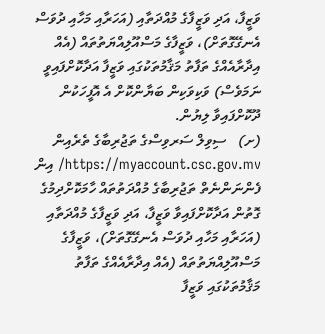ވަޒީފާ، އަދި ވަޒީފާގެ މުއްދަތާއި (އަހަރާއި މަހާއި ދުވަސް އެނގޭގޮތަށް)، ވަޒީފާގެ މަސްއޫލިއްޔަތުތައް (އެއް އިދާރާއެއްގެ ތަފާތު މަޤާމުތަކުގައި ވަޒީފާ އަދާކޮށްފައިވީ ނަމަވެސް) ވަކިވަކިން ބަޔާންކޮށް އެ އޮފީހަކުން ދޫކޮށްފައިވާ ލިޔުން.
(ށ)   ސިވިލް ސަރވިސްގެ ތަޖުރިބާގެ ތެރެއިން https://myaccount.csc.gov.mv/ އިން ފެންނަންނެތް ތަޖުރިބާގެ މުއްދަތުތައް ހާމަކޮށްދިމުގެ ގޮތުން އަދާކޮށްފައިވާ ވަޒީފާ، އަދި ވަޒީފާގެ މުއްދަތާއި (އަހަރާއި މަހާއި ދުވަސް އެނގޭގޮތަށް)، ވަޒީފާގެ މަސްއޫލިއްޔަތުތައް (އެއް އިދާރާއެއްގެ ތަފާތު މަޤާމުތަކުގައި ވަޒީފާ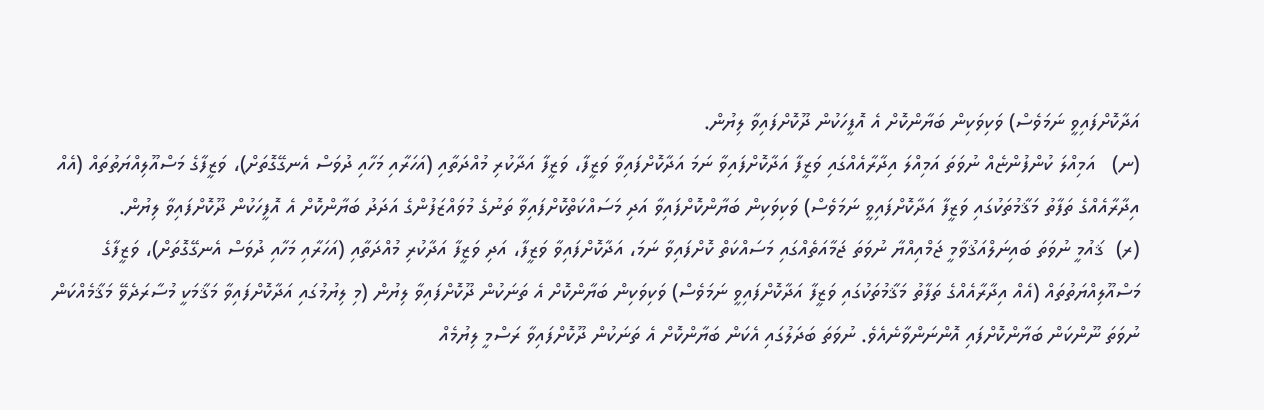އަދާކޮށްފައިވީ ނަމަވެސް) ވަކިވަކިން ބަޔާންކޮށް އެ އޮފީހަކުން ދޫކޮށްފައިވާ ލިޔުން.
(ނ)   އަމިއްލަ ކުންފުންޏެއް ނުވަތަ އަމިއްލަ އިދާރާއެއްގައި ވަޒީފާ އަދާކޮށްފައިވާ ނަމަ އަދާކޮށްފައިވާ ވަޒީފާ، ވަޒީފާ އަދާކުރި މުއްދަތާއި (އަހަރާއި މަހާއި ދުވަސް އެނގޭގޮތަށް)، ވަޒީފާގެ މަސްއޫލިއްޔަތުތައް (އެއް އިދާރާއެއްގެ ތަފާތު މަޤާމުތަކުގައި ވަޒީފާ އަދާކޮށްފައިވީ ނަމަވެސް) ވަކިވަކިން ބަޔާންކޮށްފައިވާ އަދި މަސައްކަތްކޮށްފައިވާ ތަނުގެ މުވައްޒަފުންގެ އަދަދު ބަޔާންކޮށް އެ އޮފީހަކުން ދޫކޮށްފައިވާ ލިޔުން.
(ރ)  ޤައުމީ ނުވަތަ ބައިނަލްއަޤުވާމީ ޖަމްއިއްޔާ ނުވަތަ ޖަމާއަތެއްގައި މަސައްކަތް ކޮށްފައިވާ ނަމަ، އަދާކޮށްފައިވާ ވަޒީފާ، އަދި ވަޒީފާ އަދާކުރި މުއްދަތާއި (އަހަރާއި މަހާއި ދުވަސް އެނގޭގޮތަށް)، ވަޒީފާގެ މަސްއޫލިއްޔަތުތައް (އެއް އިދާރާއެއްގެ ތަފާތު މަޤާމުތަކުގައި ވަޒީފާ އަދާކޮށްފައިވީ ނަމަވެސް) ވަކިވަކިން ބަޔާންކޮށް އެ ތަނަކުން ދޫކޮށްފައިވާ ލިޔުން (މި ލިޔުމުގައި އަދާކޮށްފައިވާ މަޤާމަކީ މުސާރަދެވޭ މަޤާމެއްކަން ނުވަތަ ނޫންކަން ބަޔާންކޮށްފައި އޮންނަންވާނެއެވެ. ނުވަތަ ބަދަލުގައި އެކަން ބަޔާންކޮށް އެ ތަނަކުން ދޫކޮށްފައިވާ ރަސްމީ ލިޔުމެއް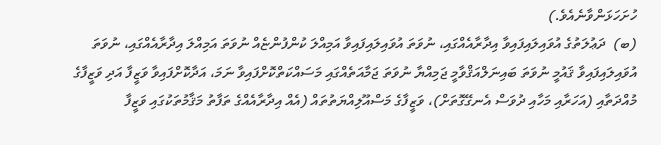ހުށަހަޅަންވާނެއެވެ.)
(ބ)  ދަޢުލަތުގެ އުވައިލައިފައިވާ އިދާރާއެއްގައި، ނުވަތަ އުވައިލައިފައިވާ އަމިއްލަ ކުންފުންޏެއް ނުވަތަ އަމިއްލަ އިދާރާއެއްގައި، ނުވަތަ އުވައިލައިފައިވާ ޤައުމީ ނުވަތަ ބައިނަލްއަޤްވާމީ ޖަމިއްޔާ ނުވަތަ ޖަމާއަތެއްގައި މަސައްކަތްކޮށްފައިވާ ނަމަ، އަދާކޮށްފައިވާ ވަޒީފާ އަދި ވަޒީފާގެ މުއްދަތާއި (އަހަރާއި މަހާއި ދުވަސް އެނގޭގޮތަށް)، ވަޒީފާގެ މަސްއޫލިއްޔަތުތައް (އެއް އިދާރާއެއްގެ ތަފާތު މަޤާމުތަކުގައި ވަޒީފާ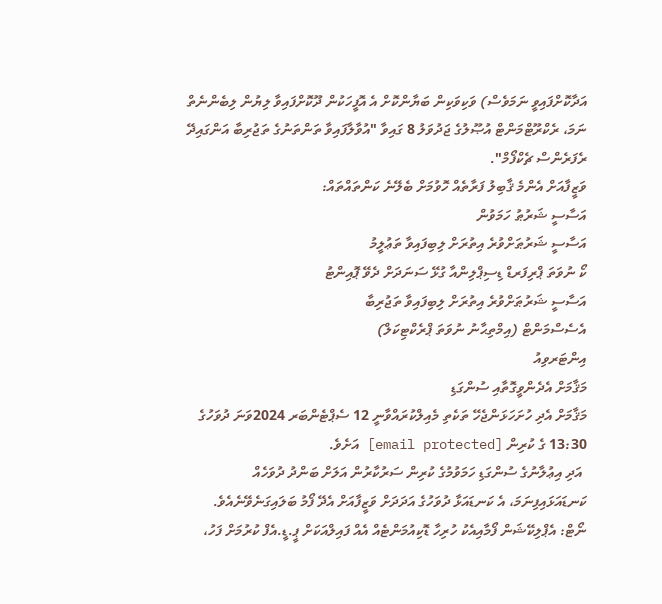އަދާކޮށްފައިވީ ނަމަވެސް) ވަކިވަކިން ބަޔާންކޮށް އެ އޮފީހަކުން ދޫކޮށްފައިވާ ލިޔުން ލިބެންނެތް ނަމަ، ރެކްރޫޓްމަންޓް އުޞޫލުގެ ޖަދުވަލު 8 ގައިވާ "އުވާލާފައިވާ ތަންތަނުގެ ތަޖުރިބާ އަންގައިދޭ ރެފަރެންސް ޗެކްފޯމް".
ވަޒީފާއަށް އެންމެ ޤާބިލު ފަރާތެއް ހޮވުމަށް ބެލޭނެ ކަންތައްތައް:
އަސާސީ ޝަރުޠު ހަމަވުން
އަސާސީ ޝަރުޠަށްވުރެ އިތުރަށް ލިބިފައިވާ ތަޢުލީމު
ކޯ ނުވަތަ ޕްރިފަރޑް ޑިސިޕްލިންއާ ގުޅޭ ސަނަދަށް ދެވޭ ޕޮއިންޓު
އަސާސީ ޝަރުޠަށްވުރެ އިތުރަށް ލިބިފައިވާ ތަޖުރިބާ
އެސެސްމަންޓް (އިމްތިޙާނު ނުވަތަ ޕްރެކްޓިކަލް)
އިންޓަރވިއު
މަޤާމަށް އެދެންވީގޮތާއި ސުންގަޑި
މަޤާމަށް އެދި ހުށަހަޅަންޖެހޭ ތަކެތި މެއިލްކުރައްވާނީ 12 ސެޕްޓެންބަރ 2024ވަނަ ދުވަހުގެ 13:30 ގެ ކުރިން [email protected] އަށެވެ.
 އަދި އިޢުލާނުގެ ސުންގަޑި ހަމަވުމުގެ ކުރިން ސަރުކާރުން އަލަށް ބަންދު ދުވަހެއް ކަނޑައަޅައިފިނަމަ، އެ ކަނޑައަޅާ ދުވަހުގެ އަދަދަށް ވަޒީފާއަށް އެދޭ ފޯމު ބަލައިގަނެވޭނެއެވެ.
ނޯޓް: އެޕްލިކޭޝަން ފޯމާއިއެކު ހުރިހާ ޑޮކިއުމަންޓެއް އެއް ފައިލްއަކަށް ޕީ.ޑީ.އެފް ކުރުމަށް ފަހު،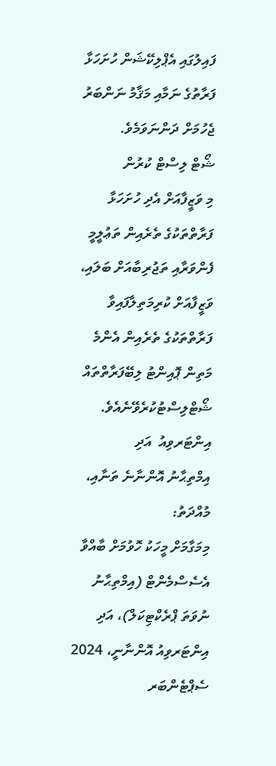ފައިލުގައި އެޕްލިކޭޝަން ހުށަހަޅާ ފަރާތުގެ ނަމާއި މަޤާމު ނަންބަރު ޖެހުމަށް ދަންނަވަމެވެ.
ޝޯޓް ލިސްޓް ކުރުން
މި ވަޒީފާއަށް އެދި ހުށަހަޅާ ފަރާތްތަކުގެ ތެރެއިން ތަޢުލީމީ ފެންވަރާއި ތަޖުރިބާއަށް ބަލައި، ވަޒީފާއަށް ކުރިމަތިލާފައިވާ ފަރާތްތަކުގެ ތެރެއިން އެންމެ މަތިން ޕޮއިންޓު ލިބޭފަރާތްތައް ޝޯޓްލިސްޓުކުރެވޭނެއެވެ.
އިންޓަރވިއު  އަދި        އިމްތިޙާނު އޮންނާނެ ތަނާއި، މުއްދަތު:
މިމަގާމަށް މީހަކު ހޮވުމަށް ބާއްވާ އެސެސްމެންޓް (އިމްތިޙާނު ނުވަތަ ޕްރެކްޓިކަލް)، އަދި އިންޓަރވިއު އޮންނާނީ، 2024 ސެޕްޓެންބަރ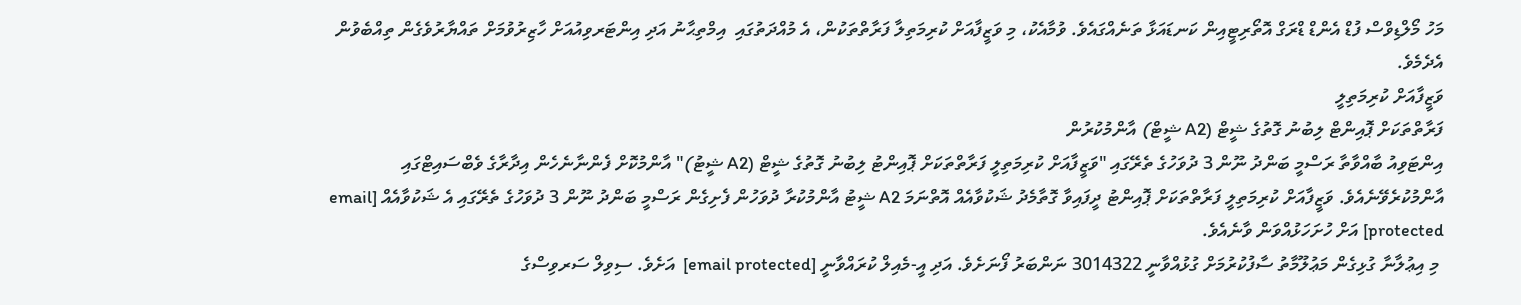މަހު މޯލްޑިވްސް ފުޑް އެންޑް ޑްރަގް އޮތޯރިޓީއިން ކަނޑައަޅާ ތަނެއްގައެވެ. ވުމާއެކު، މި ވަޒީފާއަށް ކުރިމަތިލާ ފަރާތްތަކުން، އެ މުއްދަތުގައި  އިމްތިޙާނު އަދި އިންޓަރވިއުއަށް ހާޒިރުވުމަށް ތައްޔާރުވެގެން ތިއްބެވުން އެދެމެވެ.
ވަޒީފާއަށް ކުރިމަތިލީ
ފަރާތްތަކަށް ޕޮއިންޓް ލިބުނު ގޮތުގެ ޝީޓް (A2 ޝީޓް) އާންމުކުރުން
އިންޓަވިއު ބާއްވާތާ ރަސްމީ ބަންދު ނޫން 3 ދުވަހުގެ ތެރޭގައި "ވަޒީފާއަށް ކުރިމަތިލީ ފަރާތްތަކަށް ޕޮއިންޓު ލިބުނު ގޮތުގެ ޝީޓް (A2 ޝީޓު)" އާންމުކޮށް ފެންނާނެހެން އިދާރާގެ ވެބްސައިޓްގައި އާންމުކުރެވޭނެއެވެ. ވަޒީފާއަށް ކުރިމަތިލީ ފަރާތްތަކަށް ޕޮއިންޓު ދީފައިވާ ގޮތާމެދު ޝަކުވާއެއް އޮތްނަމަ A2 ޝީޓު އާންމުކުރާ ދުވަހުން ފެށިގެން ރަސްމީ ބަންދު ނޫން 3 ދުވަހުގެ ތެރޭގައި އެ ޝަކުވާއެއް [email protected] އަށް ހުށަހަޅުއްވަން ވާނެއެވެ.
 މި އިޢުލާނާ ގުޅިގެން މަޢުލޫމާތު ސާފުކުރުމަށް ގުޅުއްވާނީ 3014322 ނަންބަރު ފޯނަށެވެ. އަދި އީ-މެއިލް ކުރައްވާނީ [email protected]  އަށެވެ. ސިވިލް ސަރވިސްގެ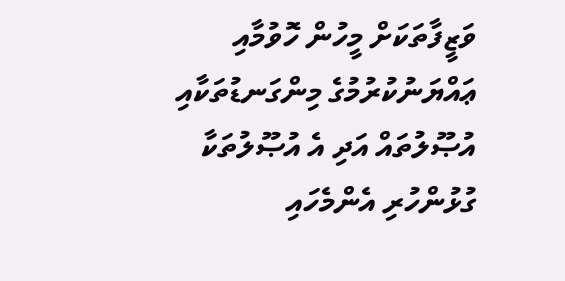ވަޒީފާތަކަށް މީހުން ހޮވުމާއި ޢައްޔަނުކުރުމުގެ މިންގަނޑުތަކާއި އުޞޫލުތައް އަދި އެ އުޞޫލުތަކާ ގުޅުންހުރި އެންމެހައި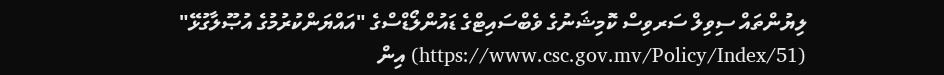ލިޔުންތައް ސިވިލް ސަރވިސް ކޮމިޝަނުގެ ވެބްސައިޓްގެ ޑައުންލޯޑްސްގެ "އައްޔަންކުރުމުގެ އުޞޫލާގުޅޭ" (https://www.csc.gov.mv/Policy/Index/51) އިން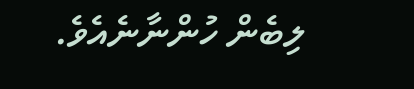ލިބެން ހުންނާނެއެވެ.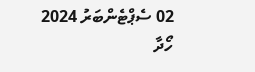02 ސެޕްޓެންބަރު 2024
ހޯދާ